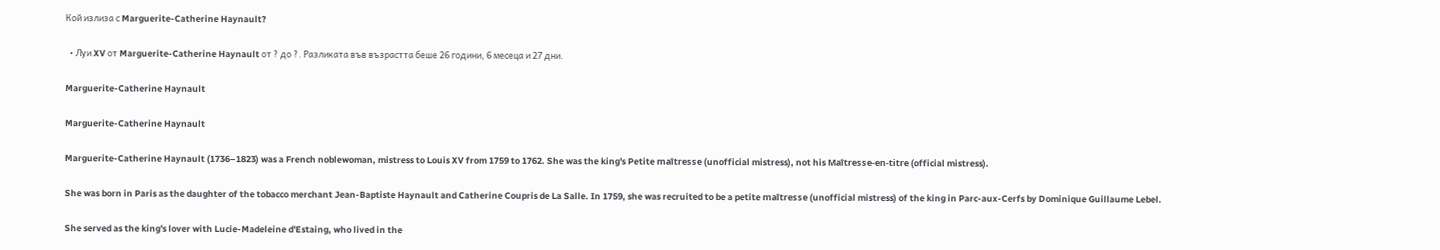Кой излиза с Marguerite-Catherine Haynault?

  • Луи XV от Marguerite-Catherine Haynault от ? до ?. Разликата във възрастта беше 26 години, 6 месеца и 27 дни.

Marguerite-Catherine Haynault

Marguerite-Catherine Haynault

Marguerite-Catherine Haynault (1736–1823) was a French noblewoman, mistress to Louis XV from 1759 to 1762. She was the king's Petite maîtresse (unofficial mistress), not his Maîtresse-en-titre (official mistress).

She was born in Paris as the daughter of the tobacco merchant Jean-Baptiste Haynault and Catherine Coupris de La Salle. In 1759, she was recruited to be a petite maîtresse (unofficial mistress) of the king in Parc-aux-Cerfs by Dominique Guillaume Lebel.

She served as the king's lover with Lucie-Madeleine d'Estaing, who lived in the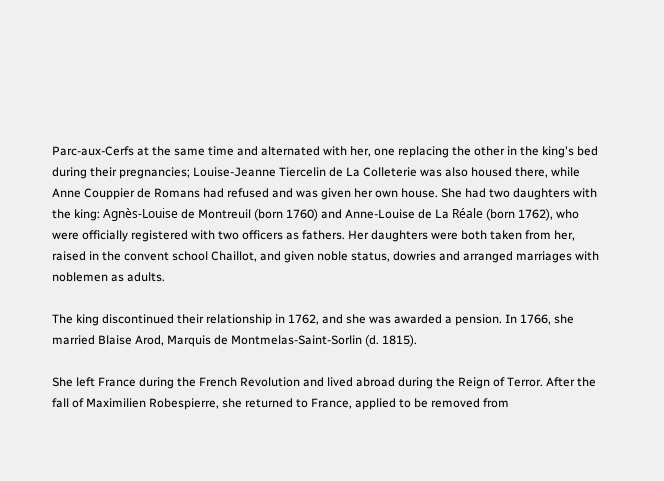Parc-aux-Cerfs at the same time and alternated with her, one replacing the other in the king's bed during their pregnancies; Louise-Jeanne Tiercelin de La Colleterie was also housed there, while Anne Couppier de Romans had refused and was given her own house. She had two daughters with the king: Agnès-Louise de Montreuil (born 1760) and Anne-Louise de La Réale (born 1762), who were officially registered with two officers as fathers. Her daughters were both taken from her, raised in the convent school Chaillot, and given noble status, dowries and arranged marriages with noblemen as adults.

The king discontinued their relationship in 1762, and she was awarded a pension. In 1766, she married Blaise Arod, Marquis de Montmelas-Saint-Sorlin (d. 1815).

She left France during the French Revolution and lived abroad during the Reign of Terror. After the fall of Maximilien Robespierre, she returned to France, applied to be removed from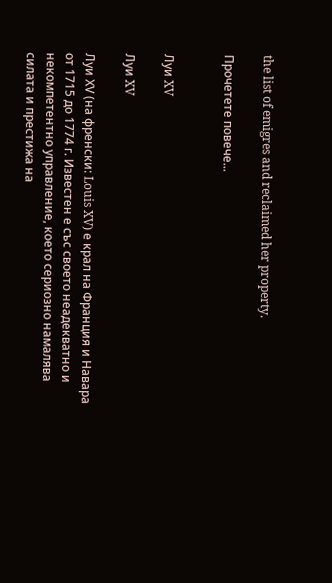the list of emigres and reclaimed her property.

Прочетете повече...


Луи XV

Луи XV

Луи ХV (на френски: Louis XV) е крал на Франция и Навара от 1715 до 1774 г. Известен е със своето неадекватно и некомпетентно управление, което сериозно намалява силата и престижа на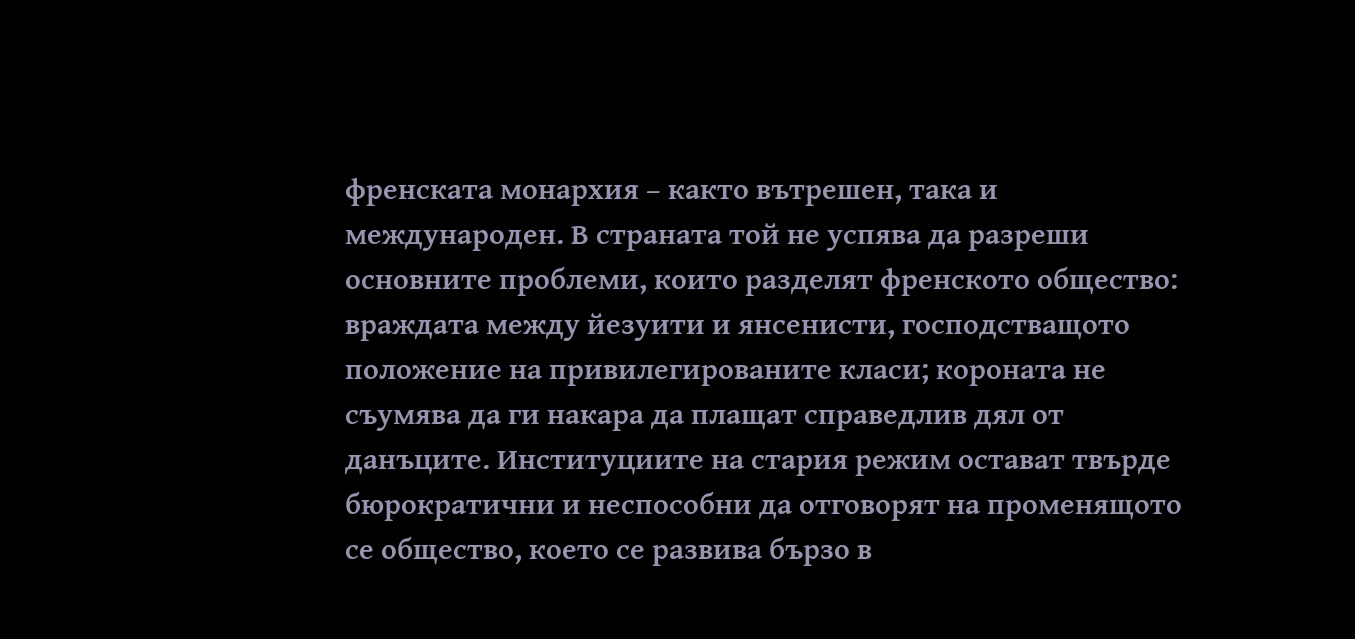френската монархия – както вътрешен, така и международен. В страната той не успява да разреши основните проблеми, които разделят френското общество: враждата между йезуити и янсенисти, господстващото положение на привилегированите класи; короната не съумява да ги накара да плащат справедлив дял от данъците. Институциите на стария режим остават твърде бюрократични и неспособни да отговорят на променящото се общество, което се развива бързо в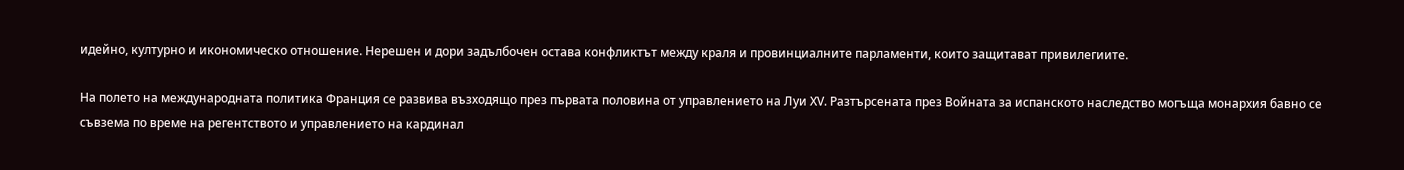идейно, културно и икономическо отношение. Нерешен и дори задълбочен остава конфликтът между краля и провинциалните парламенти, които защитават привилегиите.

На полето на международната политика Франция се развива възходящо през първата половина от управлението на Луи ХV. Разтърсената през Войната за испанското наследство могъща монархия бавно се съвзема по време на регентството и управлението на кардинал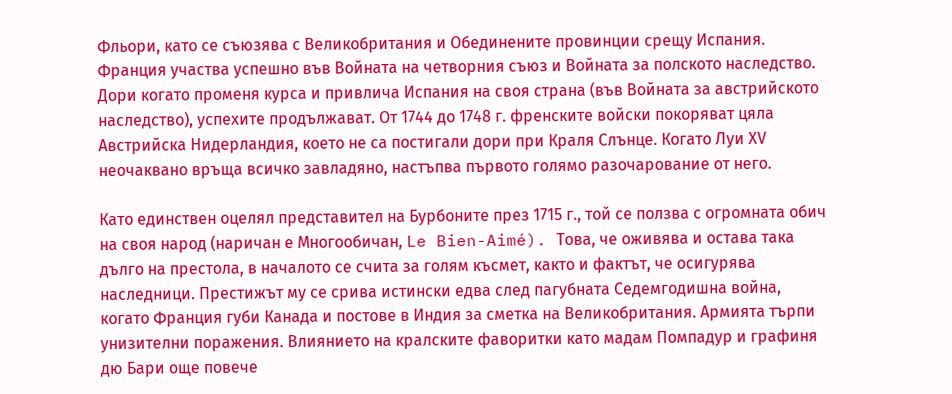Фльори, като се съюзява с Великобритания и Обединените провинции срещу Испания. Франция участва успешно във Войната на четворния съюз и Войната за полското наследство. Дори когато променя курса и привлича Испания на своя страна (във Войната за австрийското наследство), успехите продължават. От 1744 до 1748 г. френските войски покоряват цяла Австрийска Нидерландия, което не са постигали дори при Краля Слънце. Когато Луи ХV неочаквано връща всичко завладяно, настъпва първото голямо разочарование от него.

Като единствен оцелял представител на Бурбоните през 1715 г., той се ползва с огромната обич на своя народ (наричан е Многообичан, Le Bien-Aimé). Това, че оживява и остава така дълго на престола, в началото се счита за голям късмет, както и фактът, че осигурява наследници. Престижът му се срива истински едва след пагубната Седемгодишна война, когато Франция губи Канада и постове в Индия за сметка на Великобритания. Армията търпи унизителни поражения. Влиянието на кралските фаворитки като мадам Помпадур и графиня дю Бари още повече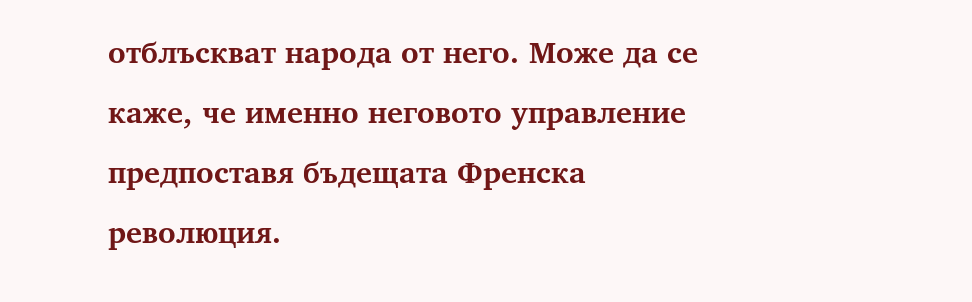отблъскват народа от него. Може да се каже, че именно неговото управление предпоставя бъдещата Френска революция.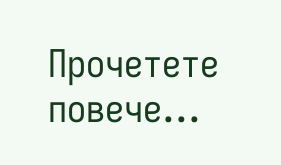Прочетете повече...